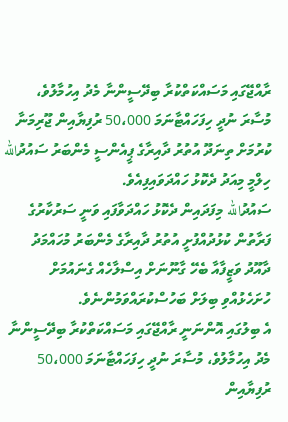ރާއްޖޭގައި މަސައްކަތްކުރާ ބިދޭސީންނާ މެދު އިހުމާލުވެ، މުސާރަ ނުދީ ހިފަހައްޓާނަމަ 50،000 ރުފިޔާއިން ޖޫރިމަނާ ކުރުމަށް ތިނަދޫ އުތުރު ދާއިރާގެ ޕީއެންސީ މެންބަރު ސައުދުالله ހިލްމީ މިއަދު ދެކޮޅު ހައްދަވައިފިއެވެ.
ސައުދުالله މިފަދައިން ދެކޮޅު ހައްދަވާފައި ވަނީ ސަރުކާރުގެ ފަރާތުން ކުޅުދުއްފުށީ އުތުރު ދާއިރާގެ މެންބަރު މުހައްމަދު ދާއޫދު ވަޒީފާއާ ބެހޭ ގާނޫނަށް އިސްލާހެއް ގެނައުމަށް ހުށަހެޅުއްވި ބިލަށް ބަހުސްކުރައްވަމުންނެވެ.
އެ ބިލުގައި އޮންނަނީ ރާއްޖޭގައި މަސައްކަތްކުރާ ބިދޭސީންނާ މެދު އިހުމާލުވެ، މުސާރަ ނުދީ ހިފަހައްޓާނަމަ 50،000 ރުފިޔާއިން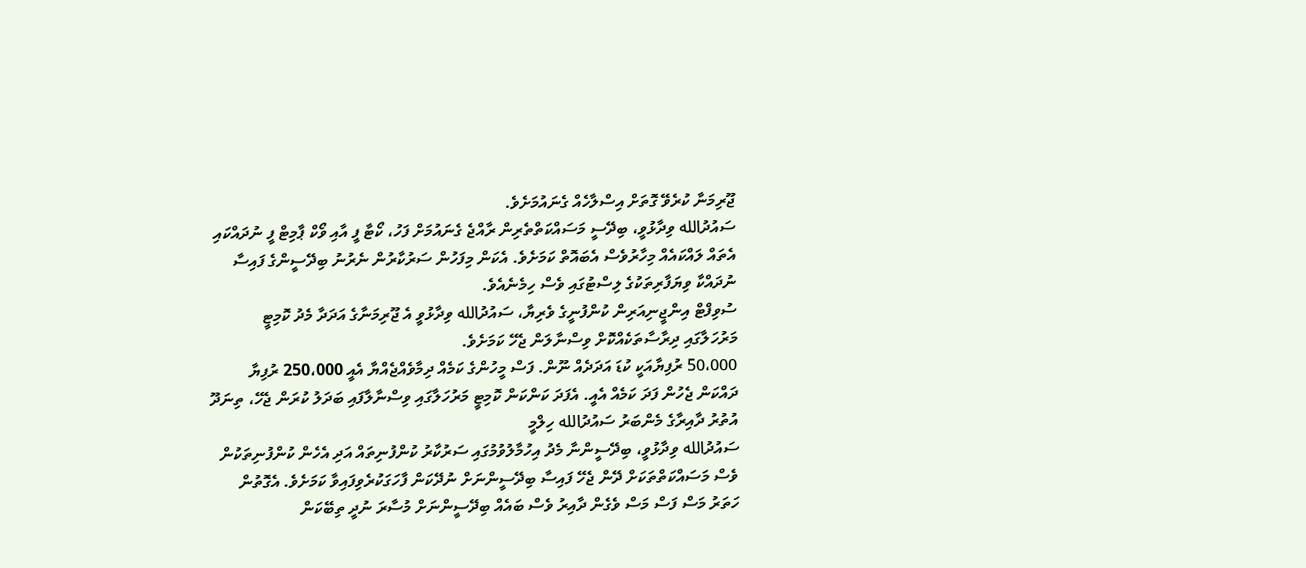ޖޫރިމަނާ ކުރެވޭ ގޮތަށް އިސްލާހެއް ގެނައުމަށެވެ.
ސައުދުالله ވިދާޅުވީ، ބިދޭސީ މަސައްކަތްތެރިން ރާއްޖެ ގެނައުމަށް ފަހު، ކޯޓާ ފީ އާއި ވޯކް ޕާމިޓް ފީ ނުދައްކައި އެތައް ލައްކައެއް މިހާރުވެސް އެބައޮތް ކަމަށެވެ. އެކަން މިފަހުން ސަރުކާރުން ނެރުނު ބިދޭސީންގެ ފައިސާ ނުދައްކާ ވިޔަފާރިތަކުގެ ލިސްޓުގައި ވެސް ހިމެނެއެވެ.
ސުވިފްޓް އިންޖީނިއަރިން ކުންފުނީގެ ވެރިޔާ، ސައުދުالله ވިދާޅުވީ އެ ޖޫރިމަނާގެ އަދަދާ މެދު ކޮމިޓީ މަރުހަލާގައި ދިރާސާތަކެއްކޮށް ވިސްނާލަން ޖެހޭ ކަމަށެވެ.
50،000 ރުފިޔާއަކީ ކުޑަ އަދަދެއް ނޫން. ފަސް މީހުންގެ ކަމެއް ދިމާވެއްޖެއްޔާ އެއީ 250،000 ރުފިޔާ ދައްކަން ޖެހުން ފަދަ ކަމެއް އެއީ. އެފަދަ ކަންކަން ކޮމިޓީ މަރުހަލާގައި ވިސްނާލާފައި ބަދަލު ކުރަން ޖެހޭ، ތިނަދޫ އުތުރު ދާއިރާގެ މެންބަރު ސައުދުالله ހިލްމީ
ސައުދުالله ވިދާޅުވީ، ބިދޭސީންނާ މެދު އިހުމާލުވުމުގައި ސަރުކާރު ކުންފުނިތައް އަދި އެހެން ކުންފުނިތަކުން ވެސް މަސައްކަތްތަކަށް ދޭން ޖެހޭ ފައިސާ ބިދޭސީންނަށް ނުދޭކަން ފާހަގަކުރެވިފައިވާ ކަމަށެވެ. އެގޮތުން ހަތަރު މަސް ފަސް މަސް ވެގެން ދާއިރު ވެސް ބައެއް ބިދޭސީންނަށް މުސާރަ ނުދީ ތިބޭކަން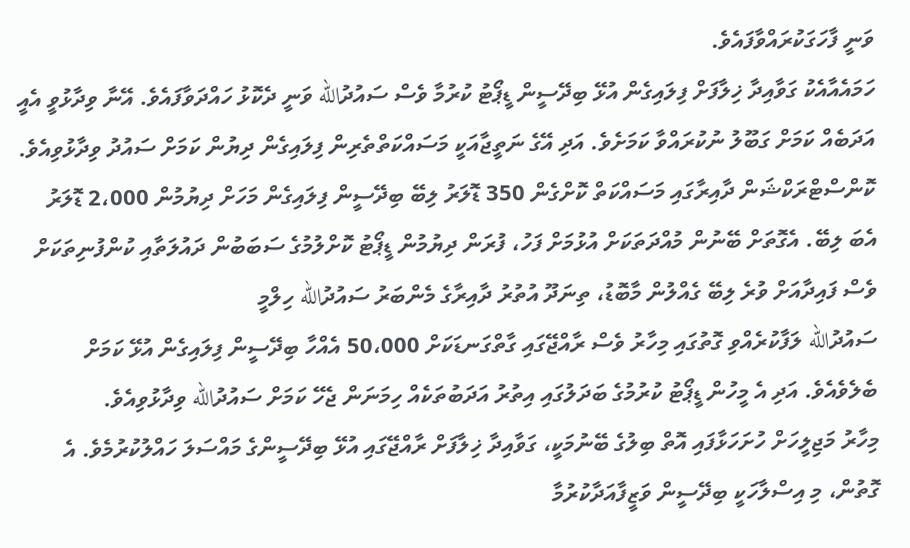ވަނީ ފާހަގަކުރައްވާފައެވެ.
ހަމައެއާއެކު ގަވާއިދާ ޚިލާފަށް ފިލައިގެން އުޅޭ ބިދޭސީން ޑީޕޯޓު ކުރުމާ ވެސް ސައުދުالله ވަނީ ދެކޮޅު ހައްދަވާފައެވެ. އޭނާ ވިދާޅުވީ އެއީ އަދަބެއް ކަމަށް ގަބޫލު ނުކުރައްވާ ކަމަށެވެ. އަދި އޭގެ ނަތީޖާއަކީ މަސައްކަތްތެރިން ފިލައިގެން ދިޔުން ކަމަށް ސައުދު ވިދާޅުވިއެވެ.
ކޮންސްޓްރަކްޝަން ދާއިރާގައި މަސައްކަތް ކޮށްގެން 350 ޑޮލަރު ލިބޭ ބިދޭސީން ފިލައިގެން މަހަށް ދިޔުމުން 2،000 ޑޮލަރު އެބަ ލިބޭ. އެގޮތަށް ބޭނުން މުއްދަތަކަށް އުޅުމަށް ފަހު، ފުރަން ދިޔުމުން ޑީޕޯޓު ކޮށްލުމުގެ ސަބަބުން ދައުލަތާއި ކުންފުނިތަކަށް ވެސް ފައިދާއަށް ވުރެ ލިބޭ ގެއްލުން މާބޮޑު، ތިނަދޫ އުތުރު ދާއިރާގެ މެންބަރު ސައުދުالله ހިލްމީ
ސައުދުالله ލަފާކުރެއްވި ގޮތުގައި މިހާރު ވެސް ރާއްޖޭގައި ގާތްގަނޑަކަށް 50،000 އެއްހާ ބިދޭސީން ފިލައިގެން އުޅޭ ކަމަށް ބެލެވެއެވެ. އަދި އެ މީހުން ޑީޕޯޓު ކުރުމުގެ ބަދަލުގައި އިތުރު އަދަބުތަކެއް ހިމަނަން ޖެހޭ ކަމަށް ސައުދުالله ވިދާޅުވިއެވެ.
މިހާރު މަޖިލީހަށް ހުށަހަޅާފައި އޮތް ބިލުގެ ބޭނުމަކީ، ގަވާއިދާ ޚިލާފަށް ރާއްޖޭގައި އުޅޭ ބިދޭސީންގެ މައްސަލަ ހައްލުކުރުމެވެ. އެ ގޮތުން، މި އިސްލާހަކީ ބިދޭސީން ވަޒީފާއަދާކުރުމާ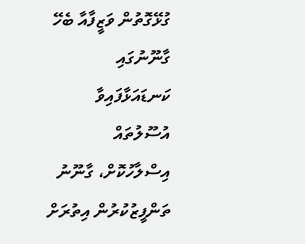ގުޅޭގޮތުން ވަޒީފާއާ ބެހޭ ގާނޫނުގައި ކަނޑައަޅާފައިވާ އުސޫލުތައް އިސްލާހުކޮށް، ގާނޫނު ތަންފީޒުކުރުން އިތުރަށް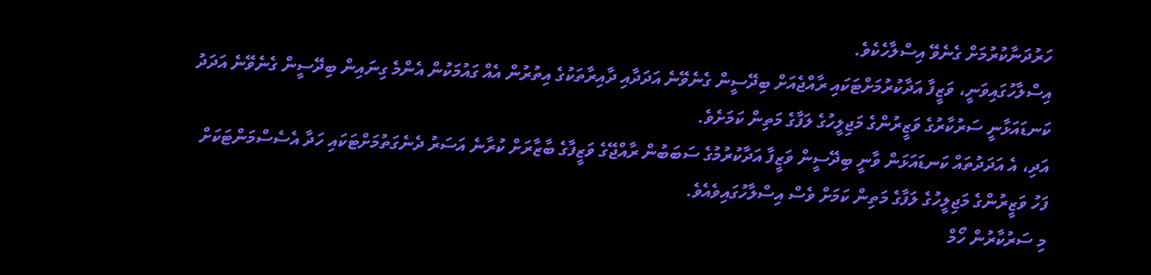ހަރުދަނާކުރުމަށް ގެނެވޭ އިސްލާހެކެވެ.
އިސްލާހުގައިވަނީ، ވަޒީފާ އަދާކުރުމަށްޓަކައި ރާއްޖެއަށް ބިދޭސީން ގެނެވޭނެ އަދަދާއި ދާއިރާތަކުގެ އިތުރުން އެއް ގައުމަކުން އެންމެ ގިނައިން ބިދޭސީން ގެނެވޭނެ އަދަދު ކަނޑައަޅާނީ ސަރުކާރުގެ ވަޒީރުންގެ މަޖިލީހުގެ ލަފާގެ މަތިން ކަމަށެވެ.
އަދި، އެ އަދަދުތައް ކަނޑައަޅަން ވާނީ ބިދޭސީން ވަޒީފާ އަދާކުރުމުގެ ސަބަބުން ރާއްޖޭގެ ވަޒީފާގެ ބާޒާރަށް ކުރާނެ އަސަރު ދެނެގަތުމަށްޓަކައި ހަދާ އެސެސްމަންޓަކަށް ފަހު ވަޒީރުންގެ މަޖިލީހުގެ ލަފާގެ މަތިން ކަމަށް ވެސް އިސްލާހުގައިވެއެވެ.
މި ސަރުކާރުން ހޯމް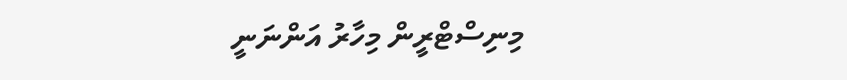މިނިސްޓްރީން މިހާރު އަންނަނީ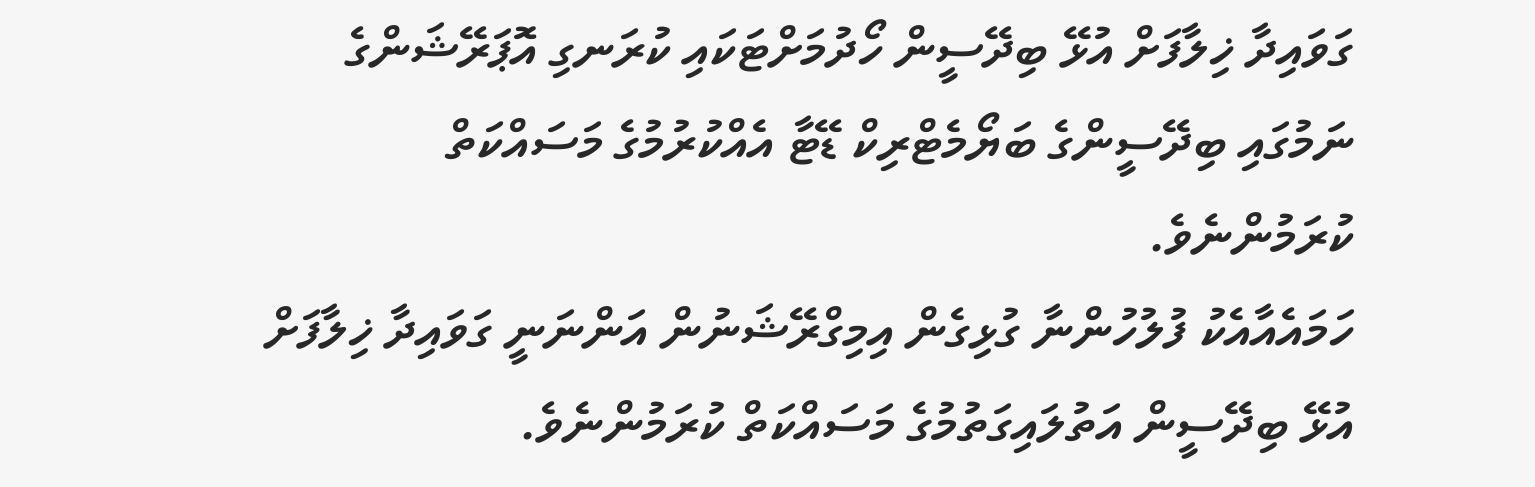ގަވައިދާ ޚިލާފަށް އުޅޭ ބިދޭސީން ހޯދުމަށްޓަކައި ކުރަނގި އޮޕަރޭޝަންގެ ނަމުގައި ބިދޭސީންގެ ބަޔޯމެޓްރިކް ޑޭޓާ އެއްކުރުމުގެ މަސައްކަތް ކުރަމުންނެވެ.
ހަމައެއާއެކު ފުލުހުންނާ ގުޅިގެން އިމިގްރޭޝަނުން އަންނަނީ ގަވައިދާ ޚިލާފަށް އުޅޭ ބިދޭސީން އަތުލައިގަތުމުގެ މަސައްކަތް ކުރަމުންނެވެ.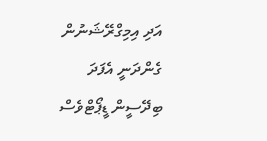އަދި އިމިގްރޭޝަނުން ގެންދަނީ އެފަދަ ބިދޭސީން ޑީޕޯޓްވެސް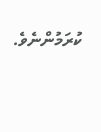ކުރަމުންނެވެ.